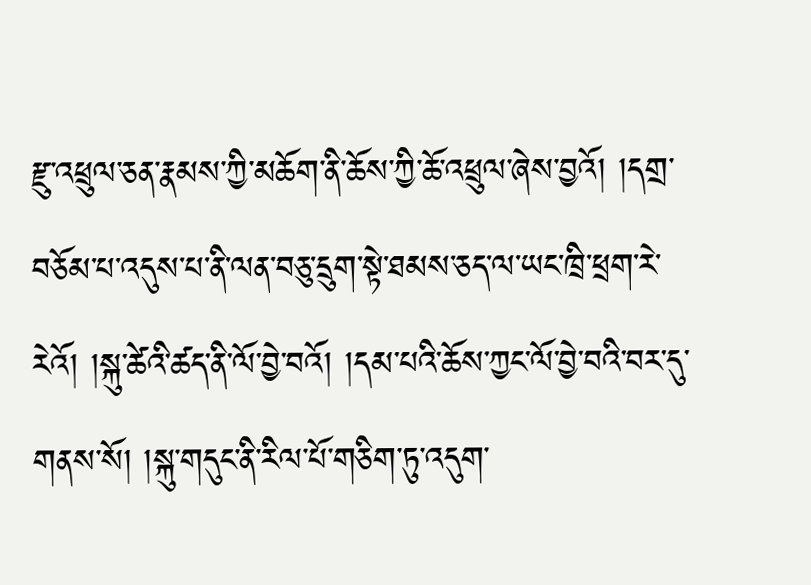རྫུ་འཕྲུལ་ཅན་རྣམས་ཀྱི་མཆོག་ནི་ཆོས་ཀྱི་ཆོ་འཕྲུལ་ཞེས་བྱའོ། །དགྲ་བཅོམ་པ་འདུས་པ་ནི་ལན་བཅུ་དྲུག་སྟེ་ཐམས་ཅད་ལ་ཡང་ཁྲི་ཕྲག་རེ་རེའོ། །སྐུ་ཚེའི་ཚད་ནི་ལོ་བྱེ་བའོ། །དམ་པའི་ཆོས་ཀྱང་ལོ་བྱེ་བའི་བར་དུ་གནས་སོ། །སྐུ་གདུང་ནི་རིལ་པོ་གཅིག་ཏུ་འདུག་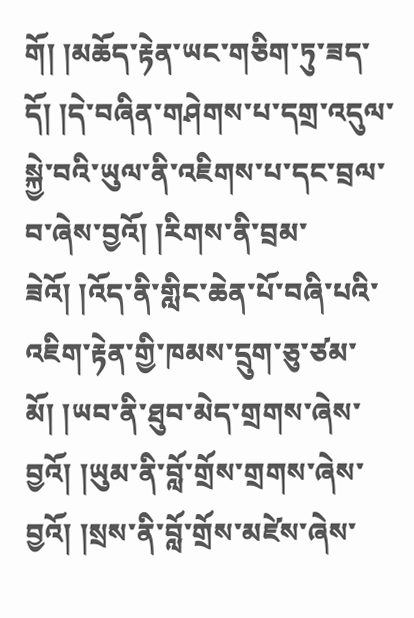གོ། །མཆོད་རྟེན་ཡང་གཅིག་ཏུ་ཟད་དོ། །དེ་བཞིན་གཤེགས་པ་དགྲ་འདུལ་སྐྱེ་བའི་ཡུལ་ནི་འཇིགས་པ་དང་བྲལ་བ་ཞེས་བྱའོ། །རིགས་ནི་བྲམ་ཟེའོ། །འོད་ནི་གླིང་ཆེན་པོ་བཞི་པའི་འཇིག་རྟེན་གྱི་ཁམས་དྲུག་ཅུ་ཙམ་མོ། །ཡབ་ནི་ཐུབ་མེད་གྲགས་ཞེས་བྱའོ། །ཡུམ་ནི་བློ་གྲོས་གྲགས་ཞེས་བྱའོ། །སྲས་ནི་བློ་གྲོས་མཛེས་ཞེས་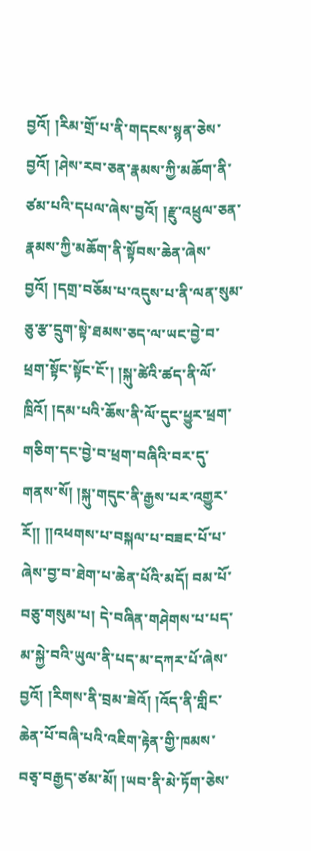བྱའོ། །རིམ་གྲོ་པ་ནི་གདངས་སྙན་ཅེས་བྱའོ། །ཤེས་རབ་ཅན་རྣམས་ཀྱི་མཆོག་ནི་ཙམ་པའི་དཔལ་ཞེས་བྱའོ། །རྫུ་འཕྲུལ་ཅན་རྣམས་ཀྱི་མཆོག་ནི་སྟོབས་ཆེན་ཞེས་བྱའོ། །དགྲ་བཅོམ་པ་འདུས་པ་ནི་ལན་སུམ་ཅུ་རྩ་དྲུག་སྟེ་ཐམས་ཅད་ལ་ཡང་བྱེ་བ་ཕྲག་སྟོང་སྟོང་ངོ་། །སྐུ་ཚེའི་ཚད་ནི་ལོ་ཁྲིའོ། །དམ་པའི་ཆོས་ནི་ལོ་དུང་ཕྱུར་ཕྲག་གཅིག་དང་བྱེ་བ་ཕྲག་བཞིའི་བར་དུ་གནས་སོ། །སྐུ་གདུང་ནི་རྒྱས་པར་འགྱུར་རོ།། །།འཕགས་པ་བསྐལ་པ་བཟང་པོ་པ་ཞེས་བྱ་བ་ཐེག་པ་ཆེན་པོའི་མདོ། བམ་པོ་བཅུ་གསུམ་པ། དེ་བཞིན་གཤེགས་པ་པད་མ་སྐྱེ་བའི་ཡུལ་ནི་པད་མ་དཀར་པོ་ཞེས་བྱའོ། །རིགས་ནི་བྲམ་ཟེའོ། །འོད་ནི་གླིང་ཆེན་པོ་བཞི་པའི་འཇིག་རྟེན་གྱི་ཁམས་བཅྭ་བརྒྱད་ཙམ་མོ། །ཡབ་ནི་མེ་ཏོག་ཅེས་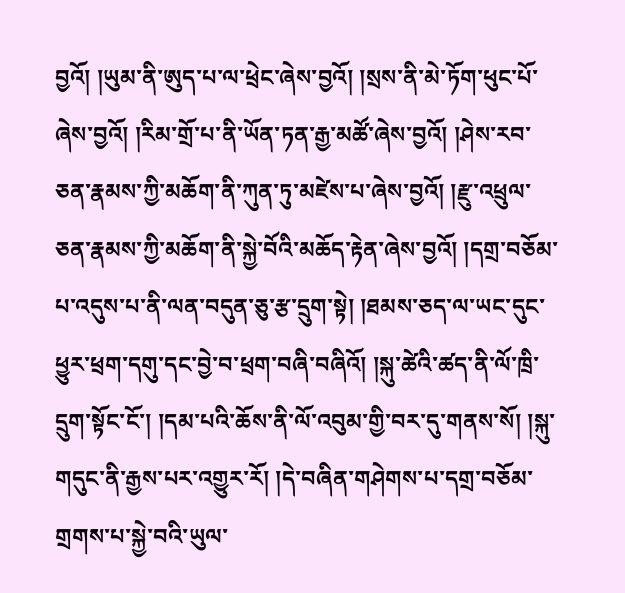བྱའོ། །ཡུམ་ནི་ཨུད་པ་ལ་ཕྲེང་ཞེས་བྱའོ། །སྲས་ནི་མེ་ཏོག་ཕུང་པོ་ཞེས་བྱའོ། །རིམ་གྲོ་པ་ནི་ཡོན་ཏན་རྒྱ་མཚོ་ཞེས་བྱའོ། །ཤེས་རབ་ཅན་རྣམས་ཀྱི་མཆོག་ནི་ཀུན་ཏུ་མཛེས་པ་ཞེས་བྱའོ། །རྫུ་འཕྲུལ་ཅན་རྣམས་ཀྱི་མཆོག་ནི་སྐྱེ་བོའི་མཆོད་རྟེན་ཞེས་བྱའོ། །དགྲ་བཅོམ་པ་འདུས་པ་ནི་ལན་བདུན་ཅུ་རྩ་དྲུག་སྟེ། །ཐམས་ཅད་ལ་ཡང་དུང་ཕྱུར་ཕྲག་དགུ་དང་བྱེ་བ་ཕྲག་བཞི་བཞིའོ། །སྐུ་ཚེའི་ཚད་ནི་ལོ་ཁྲི་དྲུག་སྟོང་ངོ་། །དམ་པའི་ཆོས་ནི་ལོ་འབུམ་གྱི་བར་དུ་གནས་སོ། །སྐུ་གདུང་ནི་རྒྱས་པར་འགྱུར་རོ། །དེ་བཞིན་གཤེགས་པ་དགྲ་བཅོམ་གྲགས་པ་སྐྱེ་བའི་ཡུལ་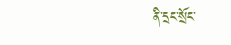ནི་དྲང་སྲོང་